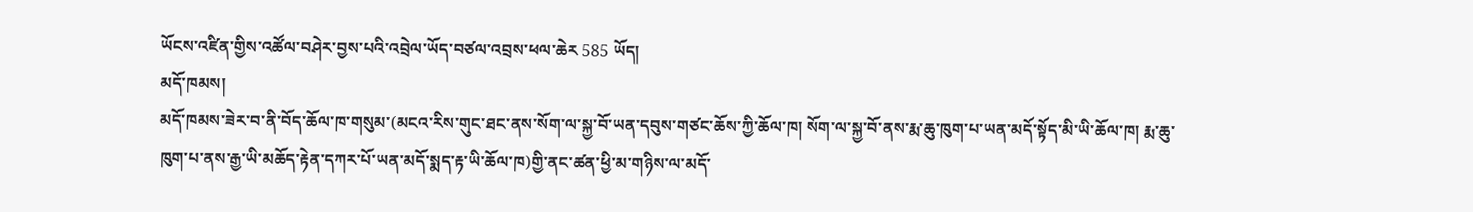ཡོངས་འཛིན་གྱིས་འཚོལ་བཤེར་བྱས་པའི་འབྲེལ་ཡོད་བཙལ་འབྲས་ཕལ་ཆེར 585 ཡོད།
མདོ་ཁམས།
མདོ་ཁམས་ཟེར་བ་ནི་བོད་ཆོལ་ཁ་གསུམ་(མངའ་རིས་གུང་ཐང་ནས་སོག་ལ་སྐྱ་བོ་ཡན་དབུས་གཙང་ཆོས་ཀྱི་ཆོལ་ཁ། སོག་ལ་སྐྱ་བོ་ནས་རྨ་ཆུ་ཁུག་པ་ཡན་མདོ་སྟོད་མི་ཡི་ཆོལ་ཁ། རྨ་ཆུ་ཁུག་པ་ནས་རྒྱ་ཡི་མཆོད་རྟེན་དཀར་པོ་ཡན་མདོ་སྨད་རྟ་ཡི་ཆོལ་ཁ)གྱི་ནང་ཚན་ཕྱི་མ་གཉིས་ལ་མདོ་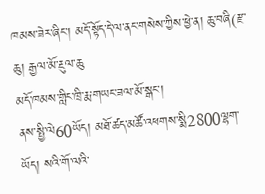ཁམས་ཟེར་ཞིང་། མདོ་སྟོད་དེ་ལ་ནང་གསེས་ཀྱིས་ཕྱེ་ན། ཆུ་བཞི(རྫ་ཆུ། རྒྱལ་མོ་རྔུལ་ཆུ
མདོ་ཁམས་གླིང་ཁྲི་རྨ་གཡང་ཟལ་མོ་སྒང་།
ནས་སྤྱི་ལེ60ཡོད། མཐོ་ཚད་མཚོ་འཕགས་སྨི2800ལྷག་ཡོད། སའི་གོ་ལའི་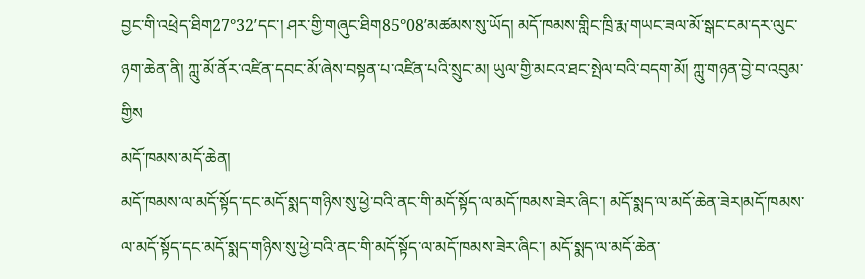བྱང་གི་འཕྲེད་ཐིག27°32′དང་། ཤར་གྱི་གཞུང་ཐིག85°08′མཚམས་སུ་ཡོད། མདོ་ཁམས་གླིང་ཁྲི་རྨ་གཡང་ཟལ་མོ་སྒང་ངམ་དར་ལུང་ཉག་ཆེན་ནི། ཀླུ་མོ་ནོར་འཛིན་དབང་མོ་ཞེས་བསྟན་པ་འཛིན་པའི་སྲུང་མ། ཡུལ་གྱི་མངའ་ཐང་སྤེལ་བའི་བདག་མོ། ཀླུ་གཉན་བྱེ་བ་འབུམ་གྱིས
མདོ་ཁམས་མདོ་ཆེན།
མདོ་ཁམས་ལ་མདོ་སྟོད་དང་མདོ་སྨད་གཉིས་སུ་ཕྱེ་བའི་ནང་གི་མདོ་སྟོད་ལ་མདོ་ཁམས་ཟེར་ཞིང་། མདོ་སྨད་ལ་མདོ་ཆེན་ཟེར།མདོ་ཁམས་ལ་མདོ་སྟོད་དང་མདོ་སྨད་གཉིས་སུ་ཕྱེ་བའི་ནང་གི་མདོ་སྟོད་ལ་མདོ་ཁམས་ཟེར་ཞིང་། མདོ་སྨད་ལ་མདོ་ཆེན་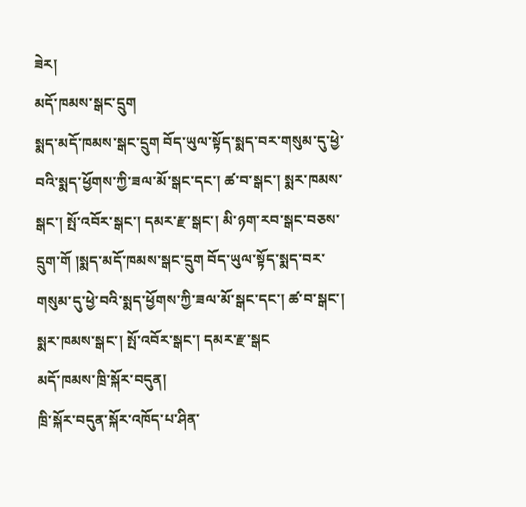ཟེར།
མདོ་ཁམས་སྒང་དྲུག
སྨད་མདོ་ཁམས་སྒང་དྲུག བོད་ཡུལ་སྟོད་སྨད་བར་གསུམ་དུ་ཕྱེ་བའི་སྨད་ཕྱོགས་ཀྱི་ཟལ་མོ་སྒང་དང་། ཚ་བ་སྒང་། སྨར་ཁམས་སྒང་། སྤོ་འབོར་སྒང་། དམར་རྫ་སྒང་། མི་ཉག་རབ་སྒང་བཅས་དྲུག་གོ །སྨད་མདོ་ཁམས་སྒང་དྲུག བོད་ཡུལ་སྟོད་སྨད་བར་གསུམ་དུ་ཕྱེ་བའི་སྨད་ཕྱོགས་ཀྱི་ཟལ་མོ་སྒང་དང་། ཚ་བ་སྒང་། སྨར་ཁམས་སྒང་། སྤོ་འབོར་སྒང་། དམར་རྫ་སྒང
མདོ་ཁམས་ཁྲི་སྐོར་བདུན།
ཁྲི་སྐོར་བདུན་སྐོར་འཁོད་པ་ཤིན་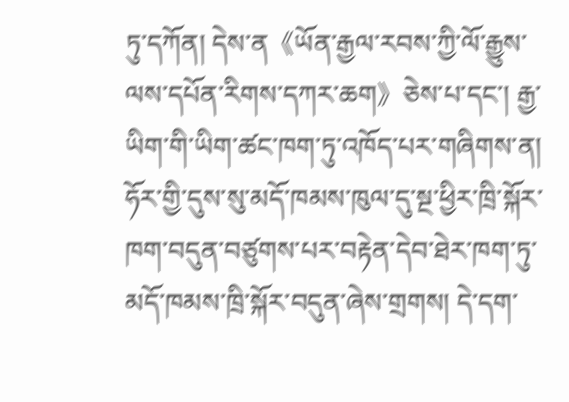ཏུ་དཀོན། དེས་ན《ཡོན་རྒྱལ་རབས་ཀྱི་ལོ་རྒྱུས་ལས་དཔོན་རིགས་དཀར་ཆག》ཅེས་པ་དང་། རྒྱ་ཡིག་གི་ཡིག་ཚང་ཁག་ཏུ་འཁོད་པར་གཞིགས་ན། ཧོར་གྱི་དུས་སུ་མདོ་ཁམས་ཁུལ་དུ་སྔ་ཕྱིར་ཁྲི་སྐོར་ཁག་བདུན་བཙུགས་པར་བརྟེན་དེབ་ཐེར་ཁག་ཏུ་མདོ་ཁམས་ཁྲི་སྐོར་བདུན་ཞེས་གྲགས། དེ་དག་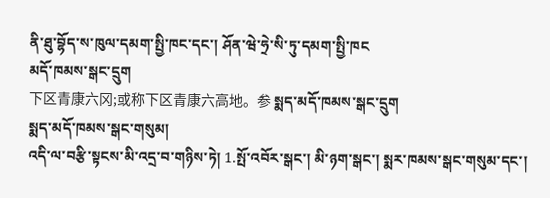ནི་ཐུ་བྷོད་ས་ཁུལ་དམག་སྤྱི་ཁང་དང་། ཤོན་ཝེ་ཧྲེ་སི་ཏུ་དམག་སྤྱི་ཁང
མདོ་ཁམས་སྒང་དྲུག
下区青康六冈;或称下区青康六高地。参 སྨད་མདོ་ཁམས་སྒང་དྲུག
སྨད་མདོ་ཁམས་སྒང་གསུམ།
འདི་ལ་བརྩི་སྟངས་མི་འདྲ་བ་གཉིས་ཏེ། 1.སྤོ་འབོར་སྒང་། མི་ཉག་སྒང་། སྨར་ཁམས་སྒང་གསུམ་དང་།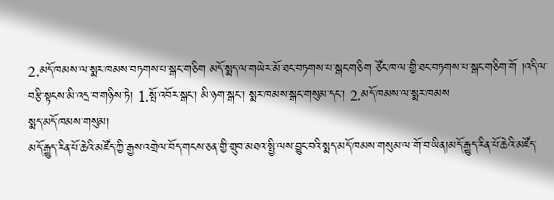2.མདོ་ཁམས་ལ་སྨར་ཁམས་བཏགས་པ་སྒང་གཅིག མདོ་སྨད་ལ་གཡེར་མོ་ཐང་བཏགས་པ་སྒང་གཅིག ཙོང་ཁ་ལ་གྱི་ཐང་བཏགས་པ་སྒང་གཅིག་གོ །འདི་ལ་བརྩི་སྟངས་མི་འདྲ་བ་གཉིས་ཏེ། 1.སྤོ་འབོར་སྒང་། མི་ཉག་སྒང་། སྨར་ཁམས་སྒང་གསུམ་དང་། 2.མདོ་ཁམས་ལ་སྨར་ཁམས
སྨད་མདོ་ཁམས་གསུམ།
མདོ་རྒྱུད་རིན་པོ་ཆེའི་མཛོད་ཀྱི་རྒྱས་འགྲེལ་བོད་གངས་ཅན་གྱི་གྲུབ་མཐའ་སྤྱི་ལས་བྱུང་བའི་སྨད་མདོ་ཁམས་གསུམ་ལ་གོ་བ་ཡིན།མདོ་རྒྱུད་རིན་པོ་ཆེའི་མཛོད་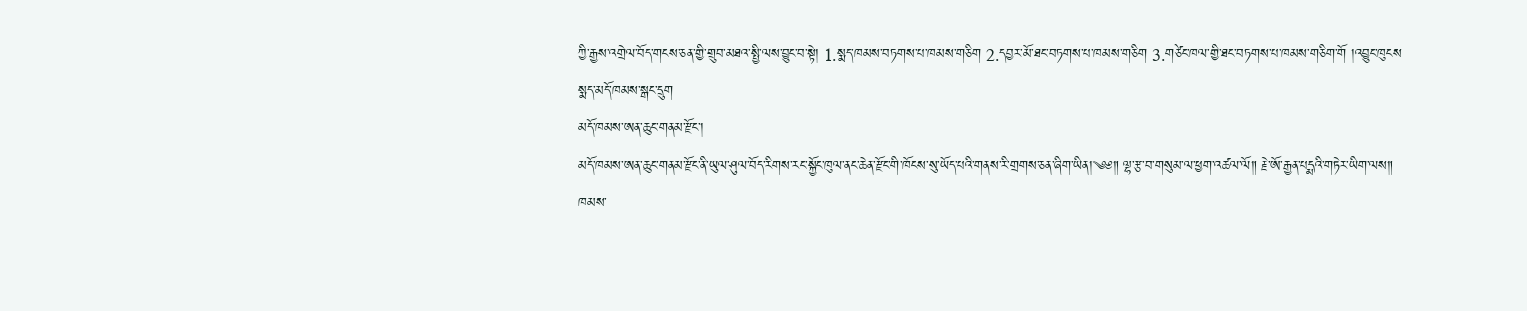ཀྱི་རྒྱས་འགྲེལ་བོད་གངས་ཅན་གྱི་གྲུབ་མཐའ་སྤྱི་ལས་བྱུང་བ་སྟེ། 1.སྨད་ཁམས་བཏགས་པ་ཁམས་གཅིག 2.དབྱར་མོ་ཐང་བཏགས་པ་ཁམས་གཅིག 3.གཙེང་ཁལ་གྱི་ཐང་བཏགས་པ་ཁམས་གཅིག་གོ །འབྱུང་ཁུངས
སྨད་མདོ་ཁམས་སྒང་དྲུག
མདོ་ཁམས་ཨན་ཆུང་གནམ་རྫོང་།
མདོ་ཁམས་ཨན་ཆུང་གནམ་རྫོང་ནི་ཡུལ་ཤུལ་བོད་རིགས་རང་སྐྱོང་ཁུལ་ནང་ཆེན་རྫོང་གི་ཁོངས་སུ་ཡོད་པའི་གནས་རི་གྲགས་ཅན་ཞིག་ཡིན།༄༅༎ ལྷ་རྩ་བ་གསུམ་ལ་ཕྱག་འཚལ་ལོ༎ རྗེ་ཨོ་རྒྱན་པདྨའི་གཏེར་ཡིག་ལས༎ ཁམས་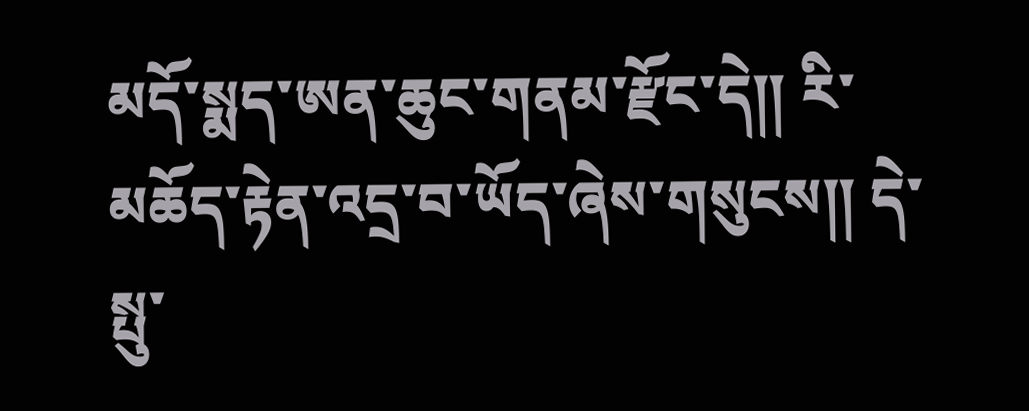མདོ་སྨད་ཨན་ཆུང་གནམ་རྫོང་དེ༎ རི་མཆོད་རྟེན་འདྲ་བ་ཡོད་ཞེས་གསུངས༎ དེ་སྤུ་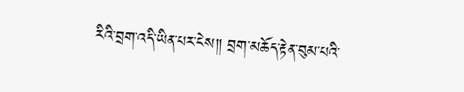རིའི་བྲག་འདི་ཡིན་པར་ངེས༎ བྲག་མཆོད་རྟེན་བུམ་པའི་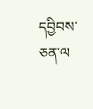དབྱིབས་ཅན་ལ